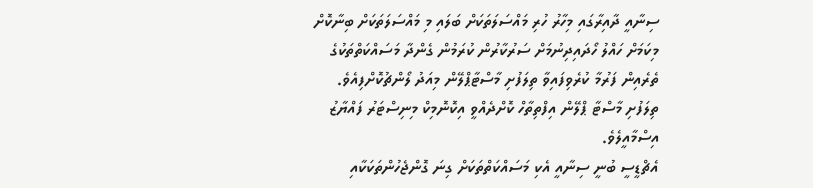ސިނާއީ ދާއިރާގައި މިހާރު ހުރި މައްސަލަތަކަށް ބަލައި މި މައްސަލަތަކަށް ބިނާކޮށް މިކަމަށް ހައްލު ހޯދައިދިނުމަށް ސަރުކާރުން ކުރަމުން ގެންދާ މަސައްކަތްތަކުގެ ތެރެއިން ފަރުމާ ކުރެވިފައިވާ ތިލަފުށި މާސްޓާޕްލޭން މިއަދު ލޯންޗުކޮށްފިއެވެ.
ތިލަފުށި މާސްޓާ ޕްލޭން އިފްތިތާހް ކޮށްދެއްވީ އިކޮނޮމިކް މިނިސްޓަރު ފައްޔާޒު އިސްމާއީލެވެ.
އެޗްޑީސީ ބުނީ ސިނާއީ އެކި މަސައްކަތްތަކަށް ގިނަ ގޮންޖެހުންތަކަކާއި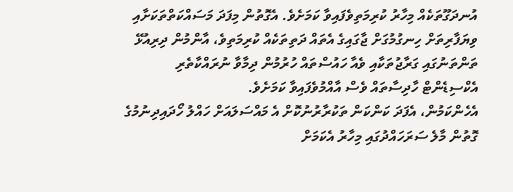އުނދަގޫތަކެއް މިހާރު ކުރިމަތިވެފައިވާ ކަމަށެވެ. އެގޮތުން މިފަދަ މަސައްކަތްތަކަށާއި ވިޔަފާރިތަށް ހިނގުމުގަށް ޖާގައިގެ އެތައް ދަތިތަކެއް ކުރިމަތިވެ، އާންމުން ދިރިއުޅޭ ތަންތަނުގައި ގަރާޖުތަކާއި ވެއާ ހައުސްތައް ހުރުމުން ދިމާވާ ނުރައްކާތެރި އެކްސިޑެންޓް ހާދިސާތައް ވެސް އާއްމުވެފައިވާ ކަމަށެވެ.
އެހެންކަމުން، އެފަދަ ކަންކަން ތަކުރާރުނުކޮށް އެ މައްސަލައަށް ހައްލު ހޯދައިދިނުމުގެ ގޮތުން މާލެ ސަރަހައްދުގައި މިހާރު އެކަމަށް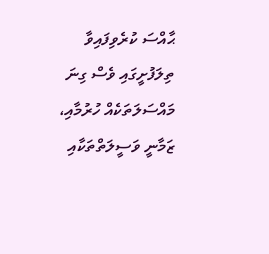ޙާއްސަ ކުރެވިފައިވާ ތިލަފުށީގައި ވެސް ގިނަ މައްސަލަތަކެއް ހުރުމާއި، ޒަމާނީ ވަސީލަތްތަކާއި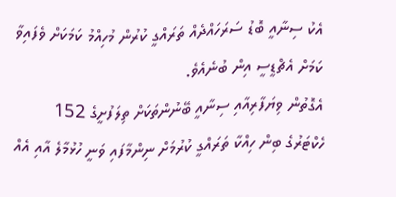އެކު ސިނާއީ ބޮޑު ސަރަހައްދެއް ތަރައްގީ ކުރުން މުހިއްމު ކަމަކަށް ވެފައިވާ ކަމަށް އެޗްޑީސީ އިން ބުނެއެވެ.
އެގޮތުން ވިޔަފާރިއާއި ސިނާއީ ބޭނުންތަކަށް ތިލަފުށީގެ 152 ހެކްޓަރުގެ ބިން ހިއްކާ ތަރައްގީ ކުރުމަށް ނިންމާފައި ވަނީ ހުޅުމާލެ އާއި އެއް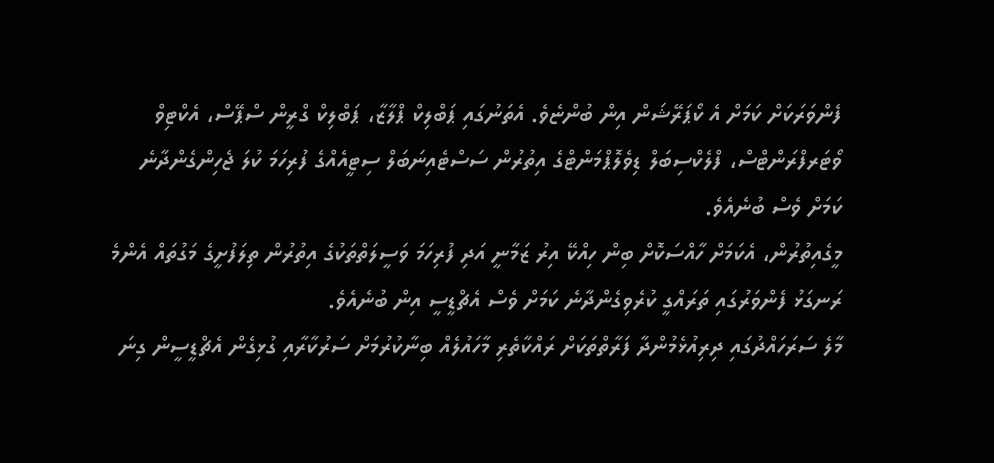ފެންވަރަކަށް ކަމަށް އެ ކޯޕަރޭޝަން އިން ބުންޏެވެ. އެތަނުގައި ޕަބްލިކް ޕްލާޒާ، ޕަބްލިކް ގްރީން ސްޕޭސް، އެކްޓިވް ވޯޓަރފްރަންޓްސް، ފްލެކްސިބަލް ޑިވެލޮޕްމަންޓްގެ އިތުރުން ސަސްޓެއިނަބަލް ސިޓީއެއްގެ ފުރިހަމަ ކުލަ ޖެހިންގެންދާނެ ކަމަށް ވެސް ބުނެއެވެ.
މީގެއިތުރުން، އެކަމަށް ހާއްސަކޮށް ބިން ހިއްކޭ އިރު ޒަމާނީ އަދި ފުރިހަމަ ވަސީލަތްތަކުގެ އިތުރުން ތިލަފުށީގެ މަގުތައް އެންމެ ރަނގަޅު ފެންވަރުގައި ތަރައްގީ ކުރެވިގެންދާނެ ކަމަށް ވެސް އެޗްޑީސީ އިން ބުނެއެވެ.
މާލެ ސަރަހައްދުގައި ދިރިއުޅެމުންދާ ފަރާތްތަކަށް ރައްކާތެރި މާހައުލެއް ބިނާކުރުމަށް ސަރުކާރާއި ގުޅިގެން އެޗްޑީސީން ގިނަ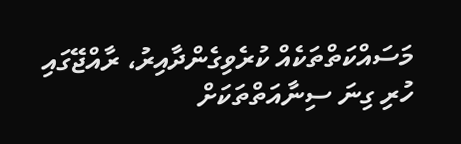މަސައްކަތްތަކެއް ކުރެވިގެންދާއިރު، ރާއްޖޭގައި ހުރި ގިނަ ސިނާއަތްތަކަށް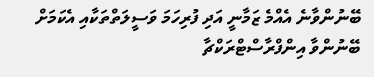ބޭނުންވާނެ އެއްމެ ޒަމާނީ އަދި ފުރިހަމަ ވަސީލަތްތަކާއި އެކަމަށް ބޭނުންވާ އިންފްރާސްޓްރަކްޗާ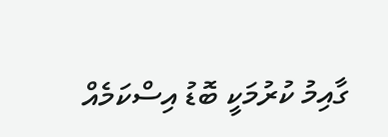ގާއިމު ކުރުމަކީ ބޮޑު އިސްކަމެއް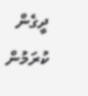ދީގެން ކުރަމުން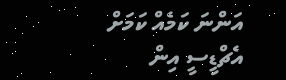އަންނަ ކަމެއް ކަމަށް އެޗްޑީސީ އިން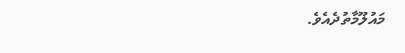މައުލޫމާތުދެއެވެ.